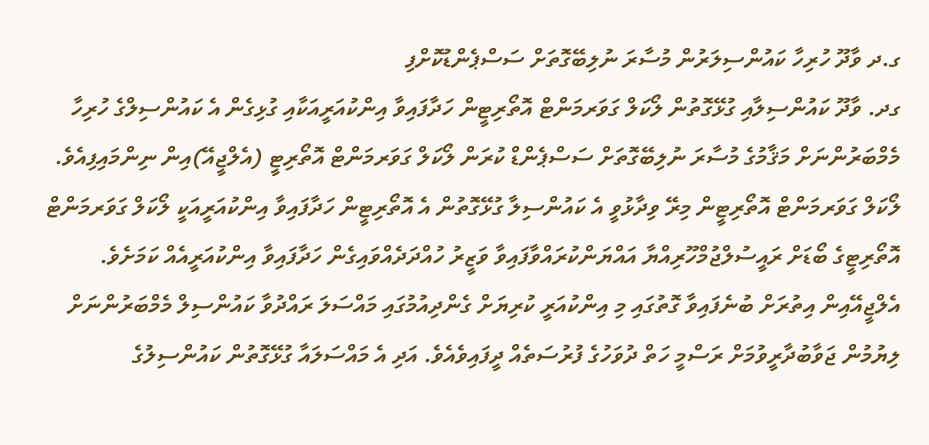ގ.ދ ވާދޫ ހުރިހާ ކައުންސިލަރުން މުސާރަ ނުލިބޭގޮތަށް ސަސްޕެންޑުކޮށްފި
ގދ. ވާދޫ ކައުންސިލާއި ގުޅޭގޮތުން ލޯކަލް ގަވަރމަންޓް އޮތޯރިޓީން ހަދާފައިވާ އިންކުއަރީއަކާއި ގުޅިގެން އެ ކައުންސިލްގެ ހުރިހާ މެމްބަރުންނަށް މަޤާމުގެ މުސާރަ ނުލިބޭގޮތަށް ސަސްޕެންޑް ކުރަން ލޯކަލް ގަވަރމަންޓް އޮތޯރިޓީ (އެލްޖީއޭ)އިން ނިންމައިފިއެވެ.
ލޯކަލް ގަވަރމަންޓް އޮތޯރިޓީން މިރޭ ވިދާޅުވީ އެ ކައުންސިލާ ގުޅޭގޮތުން އެ އޮތޯރިޓީން ހަދާފައިވާ އިންކުއަރީއަކީ ލޯކަލް ގަވަރމަންޓް އޮތޯރިޓީގެ ބޯޑަށް ރައީސުލްޖުމްހޫރިއްޔާ އައްޔަންކުރައްވާފައިވާ ވަޒީރު ހުއްދަދެއްވައިގެން ހަދާފައިވާ އިންކުއަރީއެއް ކަމަށެވެ.
އެލްޖީއޭއިން އިތުރަށް ބުނެފައިވާ ގޮތުގައި މި އިންކުއަރީ ކުރިޔަށް ގެންދިއުމުގައި މައްސަލަ ރައްދުވާ ކައުންސިލް މެމްބަރުންނަށް ލިޔުމުން ޖަވާބުދާރީވުމަށް ރަސްމީ ހަތް ދުވަހުގެ ފުރުސަތެއް ދީފައިވެއެވެ. އަދި އެ މައްސަލައާ ގުޅޭގޮތުން ކައުންސިލުގެ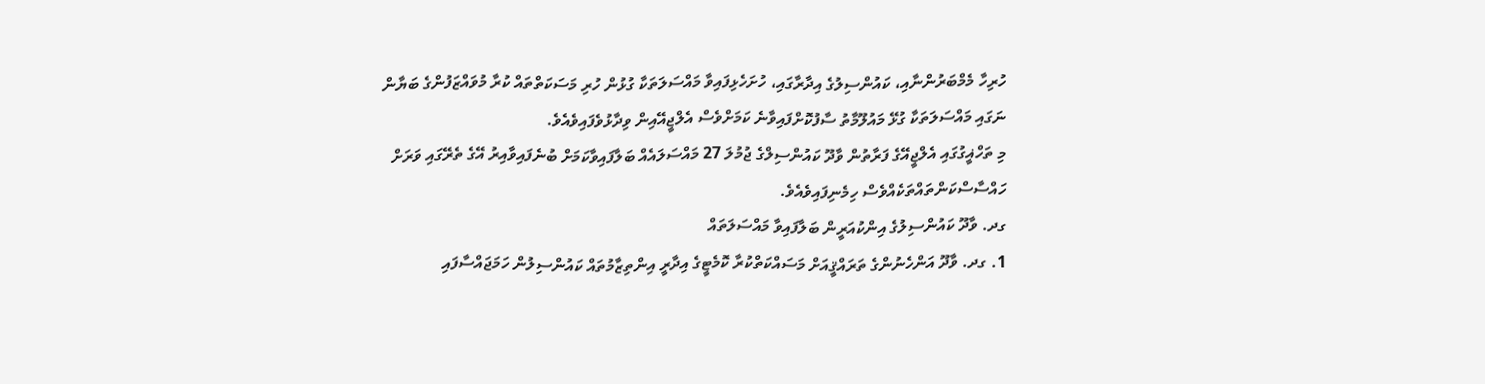ހުރިހާ މެމްބަރުންނާއި، ކައުންސިލުގެ އިދާރާގައި، ހުށަހެޅިފައިވާ މައްސަލަތަކާ ގުޅުން ހުރި މަސަކަތްތައް ކުރާ މުވައްޒަފުންގެ ބަޔާން ނަގައި މައްސަލަތަކާ ގުޅޭ މައުލޫމާތު ސާފުކޮށްފައިވާނެ ކަމަށްވެސް އެލްޖީއޭއިން ވިދާޅުވެފައިވެއެވެ.
މި ތަހްޣީގުގައި އެލްޖީއޭގެ ފަރާތުން ވާދޫ ކައުންސިލްގެ ޖުމުލަ 27 މައްސަލައެއް ބަލާފައިވާކަމަށް ބުނެފައިވާއިރު އޭގެ ތެރޭގައި ވަރަށް ހައްސާސްކަންތައްތަކެއްވެސް ހިމެނިފައިވެއެވެ.
ގދ. ވާދޫ ކައުންސިލުގެ އިންކުއަރީން ބަލާފައިވާ މައްސަލަތައް
1. ގދ. ވާދޫ އަންހެނުންގެ ތަރައްޤީއަށް މަސައްކަތްކުރާ ކޮމެޓީގެ އިދާރީ އިންތިޒާމުތައް ކައުންސިލުން ހަމަޖައްސާފައި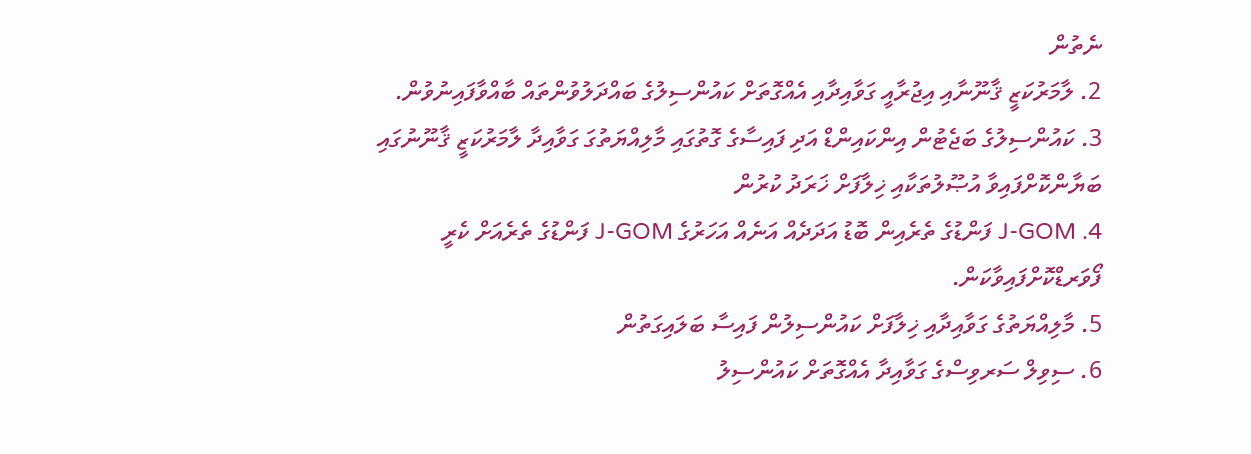ނެތުން
2. ލާމަރުކަޒީ ޤާނޫނާއި އިޖުރާއީ ގަވާއިދާއި އެއްގޮތަށް ކައުންސިލުގެ ބައްދަލުވުންތައް ބާއްވާފައިނުވުން.
3. ކައުންސިލުގެ ބަޖެޓުން އިންކައިންޑް އަދި ފައިސާގެ ގޮތުގައި މާލިއްޔަތުގަ ގަވާއިދާ ލާމަރުކަޒީ ޤާނޫނުގައި ބަޔާންކޮށްފައިވާ އުޞޫލުތަކާއި ޚިލާފަށް ޚަރަދު ކުރުން
4. J-GOM ފަންޑުގެ ތެރެއިން ބޮޑު އަދަދެއް އަނެއް އަހަރުގެ J-GOM ފަންޑުގެ ތެރެއަށް ކެރީ ފޯވަރޑްކޮށްފައިވާކަން.
5. މާލިއްޔަތުގެ ގަވާއިދާއި ޚިލާފަށް ކައުންސިލުން ފައިސާ ބަލައިގަތުން
6. ސިވިލް ސަރވިސްގެ ގަވާއިދާ އެއްގޮތަށް ކައުންސިލު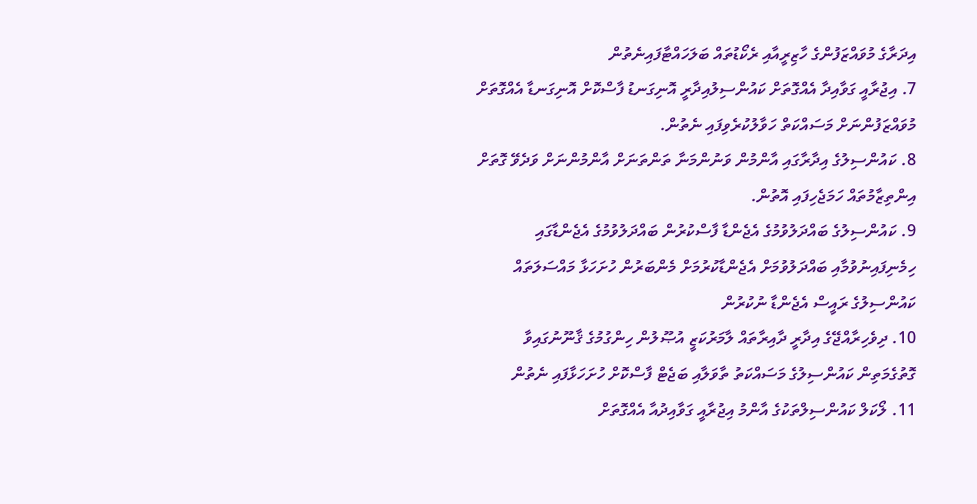އިދަރާގެ މުވައްޒަފުންގެ ހާޒިރީއާއި ރެކޯޑުތައް ބަލަހައްޓާފައިނެތުން
7. އިޖުރާއީ ގަވާއިދާ އެއްގޮތަށް ކައުންސިލުއިދާރީ އޮނިގަނޑު ފާސްކޮށް އޮނިގަނޑާ އެއްގޮތަށް މުވައްޒަފުންނަށް މަސައްކަތް ހަވާލުކުރެވިފައި ނެތުން.
8. ކައުންސިލުގެ އިދާރާގައި އާންމުން ވަނުންމަނާ ތަންތަނަށް އާންމުންނަށް ވަދެވޭ ގޮތަށް އިންތިޒާމުތައް ހަމަޖެހިފައި އޮތުން.
9. ކައުންސިލުގެ ބައްދަލުވުމުގެ އެޖެންޑާ ފާސްކުރުން ބައްދަލުވުމުގެ އެޖެންޑާގައި ހިމެނިފައިނުވުމާއި ބައްދަލުވުމަށް އެޖެންޑާކުރުމަށް މެންބަރުން ހުށަހަޅާ މައްސަލަތައް ކައުންސިލުގެ ރައީސް އެޖެންޑާ ނުކުރުން
10. ދިވެހިރާއްޖޭގެ އިދާރީ ދާއިރާތައް ލާމަރުކަޒީ އުޞޫލުން ހިންގުމުގެ ޤާނޫނުގައިވާ ގޮތުގެމަތިން ކައުންސިލުގެ މަސައްކަތު ތާވަލާއި ބަޖެޓް ފާސްކޮށް ހުށަހަޅާފައި ނެތުން
11. ލޯކަލް ކައުންސިލްތަކުގެ އާންމު އިޖުރާއީ ގަވާއިދުއާ އެއްގޮތަށް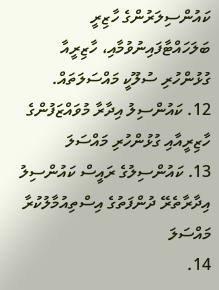ކައުންސިލަރުންގެ ހާޒިރީ ބަލަހައްޓާފައިނުވުމާއި، ހާޒިރީއާ ގުޅުންހުރި ސުލޫކީ މައްސަލަތައް.
12. ކައުންސިލު އިދާރާ މުވައްޒަފުންގެ ހާޒިރީއާއި ގުޅުންހުރި މައްސަލަ
13. ކައުންސިލުގެ ރައީސް ކައުންސިލު އިދާރާތެރޭ ދުންފަތުގެ އިސްތިއުމާލުކުރާ މައްސަލަ
14.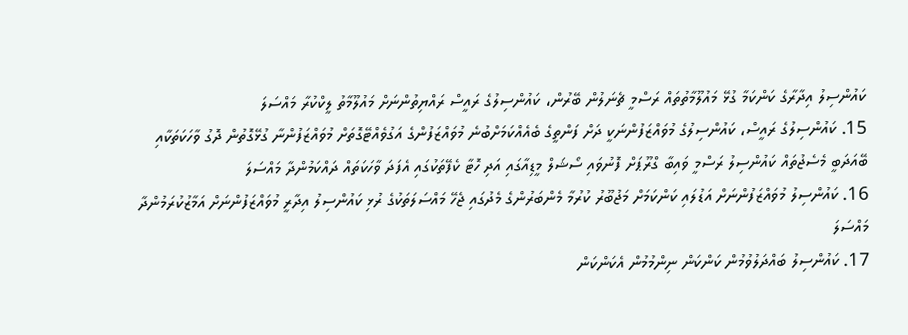ކައުންސިލު އިދާރާގެ ކަންކަމާ ގުޅޭ މައުލޫމާތުތައް ރަސްމީ ޗެނަލުން ބޭރުން، ކައުންސިލުގެ ރައީސް ރައްޔިތުންނަށް މައުލޫމާތު ލީކްކުރާ މައްސަލަ
15. ކައުންސިލުގެ ރައީސް، ކައުންސިލުގެ މުވައްޒަފުންނަކީ ދަށް ފަންތީގެ ބެއެއްކަމަށްބުނެ މުވައްޒަފުންގެ އަގުވެއްޓޭގޮތަށް މުވައްޒަފުންނާ ގުޅޭގޮތުން ދޮގު ވާހަކަތަކާއި ބޭއަދަބީ މެސެޖުތައް ކައުންސިލު ރަސްމީ ވައިބާ ގްރޫޕަށް ފޮނުވައި ސޯޝަލް މީޑިއާގައި އަދި ހޮޓާ ކެފޭތަކުގައި އެފަދަ ވާހަކަތައް ދައްކަމުންދާ މައްސަލަ
16. ކައުންސިލު މުވައްޒަފުންނަށް އަޑުލައި ކަންކަމަށް މަޖުބޫރު ކުރުމާ މެންބަރުންގެ މެދުގައި ޖެހޭ މައްސަލަތަކުގެ ރުޅި ކައުންސިލު އިދާރީ މުވައްޒަފުންނަށް އަމާޒުކުރަމުންދާ މައްސަލަ
17. ކައުންސިލު ބައްދަލުވުމުން ކަންކަން ނިންމުމުން އެކަންކަން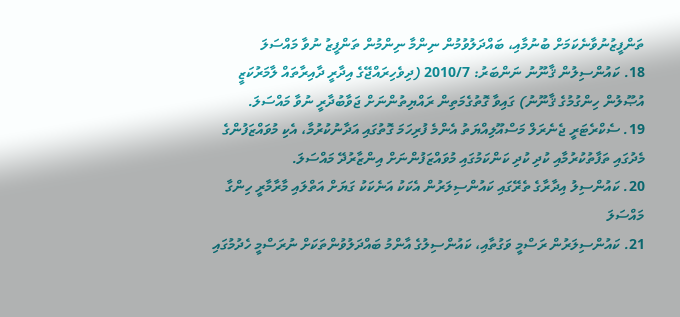ތަންފީޒުނުވާނެކަމަށް ބުނުމާއި، ބައްދަލުވުމުން ނިންމާ ނިންމުން ތަންފީޒު ނުވާ މައްސަލަ
18. ކައުންސިލުން ޤާނޫނު ނަންބަރު: 2010/7 (ދިވެހިރައްޖޭގެ އިދާރީ ދާއިރާތައް ލާމަރުކަޒީ އުޞޫލުން ހިންގުމުގެ ޤާނޫނު) ގައިވާ ގޮތުގެމަތިން ރައްޔިތުންނަށް ޖަވާބުދާރީ ނުވާ މައްސަލަ.
19. ސެކްރެޓަރީ ޖެނެރަލް މަސްއޫލިއްޔަތު އެންމެ ފުރިހަމަ ގޮތުގައި އަދާނުކުރުމާ، އެކި މުވައްޒަފުންގެ މެދުގައި ތަފާތުކުރުމާއި ކުދި ކުދި ކަންކަމުގައި މުވައްޒަފުންނަށް އިންޒާރުދޭ މައްސަލަ.
20. ކައުންސިލު އިދާރާގެ ތެރޭގައި ކައުންސިލަރުން އެކަކު އަނެކަކު ގަޔަށް އަތްލައި މާރާމާރީ ހިންގާ މައްސަލަ
21. ކައުންސިލަރުން ރަސްމީ ވަގުތާއި، ކައުންސިލުގެ އާންމު ބައްދަލުވުންތަކަށް ނުރަސްމީ ހެދުމުގައި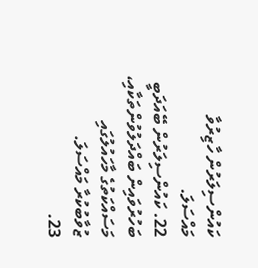ކައުންސިލަރުން ހާޒިރުވާ މައްސަލަ.
22. ކައުންސިލަރުން ބޭއަދަބީ ބަހުރުވައިން ބައްދަލުވުންތަކާއި، މަސައްކަތުގެ މާހައުލުގައި ޒުވާބުކުރާ މައްސަލަ.
23.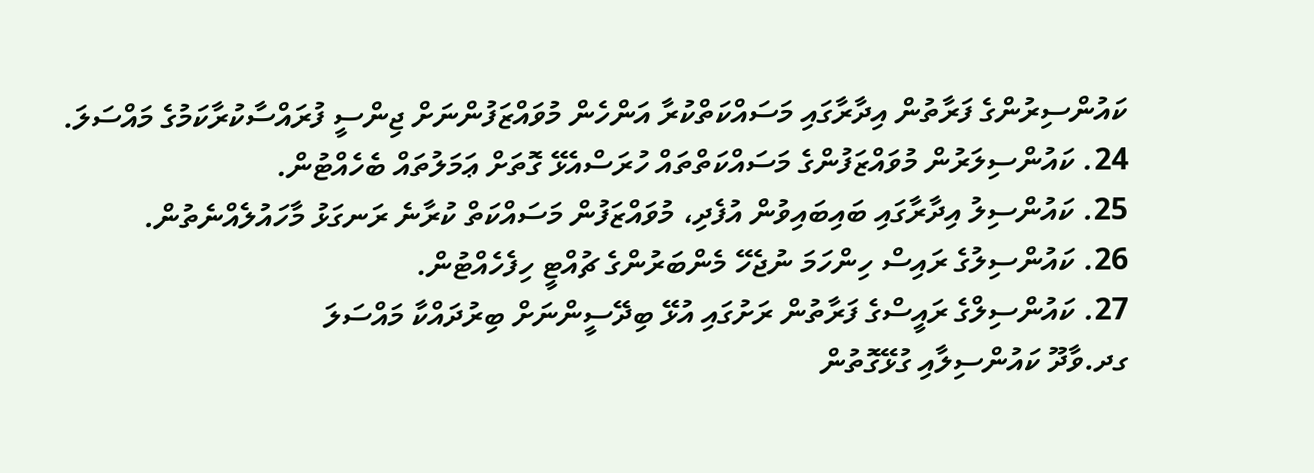ކައުންސިރުންގެ ފަރާތުން އިދާރާގައި މަސައްކަތްކުރާ އަންހެން މުވައްޒަފުންނަށް ޖިންސީ ފުރައްސާކުރާކަމުގެ މައްސަލަ.
24. ކައުންސިލަރުން މުވައްޒަފުންގެ މަސައްކަތްތައް ހުރަސްއެޅޭ ގޮތަށް ޢަމަލުތައް ބެހެއްޓުން.
25. ކައުންސިލު އިދާރާގައި ބައިބައިވުން އުފެދި، މުވައްޒަފުން މަސައްކަތް ކުރާނެ ރަނގަޅު މާހައުލެއްނެތުން.
26. ކައުންސިލުގެ ރައިސް ހިންހަމަ ނުޖެހޭ މެންބަރުންގެ ޗުއްޓީ ހިފެހެއްޓުން.
27. ކައުންސިލްގެ ރައީސްގެ ފަރާތުން ރަށުގައި އުޅޭ ބިދޭސީންނަށް ބިރުދައްކާ މައްސަލަ
ގދ.ވާދޫ ކައުންސިލާއި ގުޅޭގޮތުން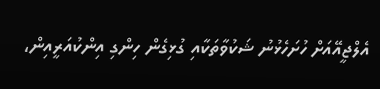އެލްޖީއޭއަށް ހުށަހެޅުނު ޝަކުވާތަކާއި ގުޅިގެން ހިންގި އިންކުއަރީއިން،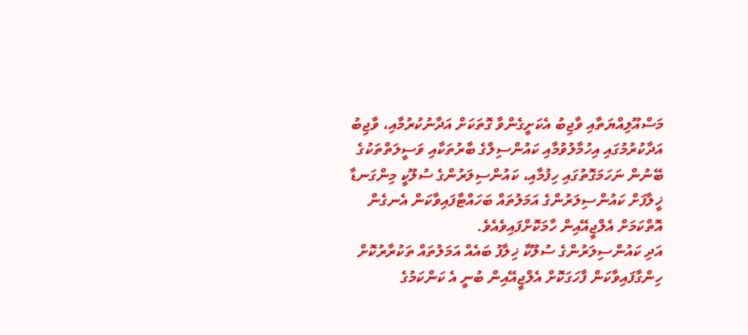މަސްއޫލިއްޔަތާއި ވާޖިބު އެކަށީގެންވާ ގޮތަކަށް އަދާނުކުރުމާއި، ވާޖިބު އަދާކުރުމުގައި އިހުމާލުވުމާއި ކައުންސިލްގެ ބާރުތަކާއި ވަސީލަތްތަކުގެ ބޭނުން ނަހަމަގޮތުގައި ހިފުމާއި، ކައުންސިލަރުންގެ ސުލޫކީ މިންގަނޑާ ޚީލާފަށް ކައުންސިލަރުންގެ އަމަލުތައް ބަހައްޓާފައިވާކަން އެނގެން އޮތްކަމަށް އެލްޖީއޭއިން ހާމަކޮށްފައިވެއެވެ.
އަދި ކައުންސިލަރުންގެ ސުލޫކާ ޚިލާފު ބައެއް އަމަލުތައް ތަކުރާރުކޮށް ހިންގާފައިވާކަން ފާހަގަކޮށް އެލްޖީއޭއިން ބުނީ އެ ކަންކަމުގެ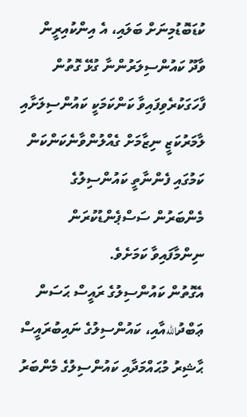ކުޑަބޮޑުމިނަށް ބަލައި، އެ އިންކުއިރީން ވާދޫ ކައުންސިލަރުންނާ ގުޅޭ ގޮތުން ފާހަގަކުރެވިފައިވާ ކަންކަމަކީ ކައުންސިލަށާއި ލާމަރުކަޒީ ނިޒާމަށް ގެއްލުންވާނެކަންކަން ކަމުގައި ފެންނާތީ ކައުންސިލުގެ މެންބަރުން ސަސްޕެންޑުކުރަން ނިންމާފައިވާ ކަމަށެވެ.
އެގޮތުން ކައުންސިލުގެ ރައީސް ޙަސަން ޢަބްދުاللهއާއި، ކައުންސިލުގެ ނައިބުރައީސް ޙާޝިރު މުޙައްމަދާއި ކައުންސިލުގެ މެންބަރު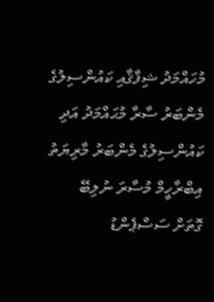މުހައްމަދު ޝިފާޤާއި ކައުންސިލުގެ މެންބަރު ސާރާ މުޙައްމަދު އަދި ކައުންސިލުގެ މެންބަރު މާރިޔަތު އިބްރާހީމް މުސާރަ ނުލިބޭ ގޮތަށް ސަސްޕެންޑު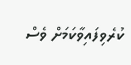ކުރެވިފައިވާކަމަށް ވެސް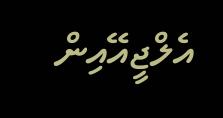އެލްޖީއޭއިން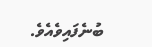ބުނެފައިވެއެވެ.